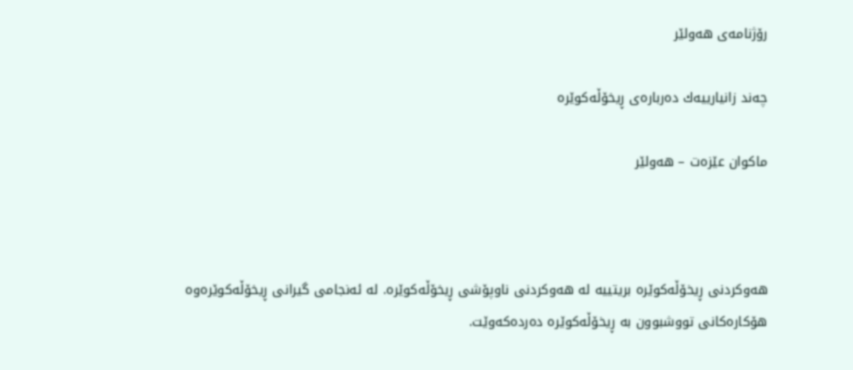رۆژنامەی ھەولێر

چەند زانیارییەك دەربارەی ڕیخۆڵەکوێرە

ماكوان عێزەت – هه‌ولێر



هەوكردنی ڕیخۆڵەكوێرە بریتییە لە هەوكردنی ناوپۆشی ڕیخۆڵەكوێرە. لە ئەنجامی گیرانی ڕیخۆڵەكوێرەوه‌ هۆكارەكانی تووشبوون بە ڕیخۆڵەكوێرە ده‌رده‌كه‌وێت.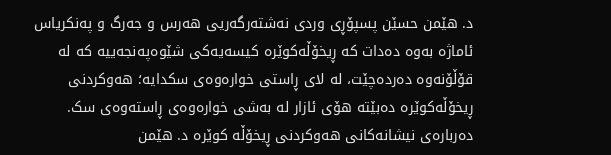د. هێمن حسێن پسپۆڕی وردی نەشتەرگەریی هەرس و جەرگ و پەنکریاس ئاماژە بەوە دەدات كە ڕیخۆڵەکوێرە کیسەیەکی شێوەپەنجەییە کە لە قۆڵۆنەوە دەردەچێت، لە لای ڕاستی خوارەوەی سکدایە؛ هەوکردنی ڕیخۆڵەکوێرە دەبێتە هۆی ئازار لە بەشی خوارەوەی ڕاستەوەی سک.
دەربارەی نیشانەکانی هەوكردنی ڕیخۆڵە كوێرە د. هێمن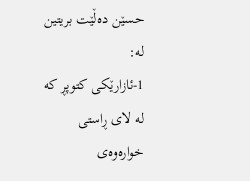حسێن دەڵێت بریتین لە:
1-ئازارێکی کتوپڕ کە لە لای ڕاستی خوارەوەی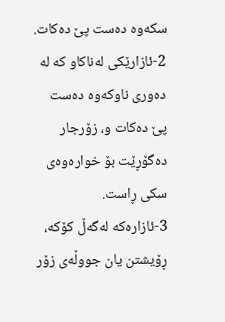سکەوە دەست پێ دەکات.
2-ئازارێکی لەناکاو کە لە دەوری ناوکەوە دەست پێ دەکات و، زۆرجار دەگۆڕێت بۆ خوارەوەی سکی ڕاست.
3-ئازارەکە لەگەڵ کۆکە، ڕۆیشتن یان جووڵەی زۆر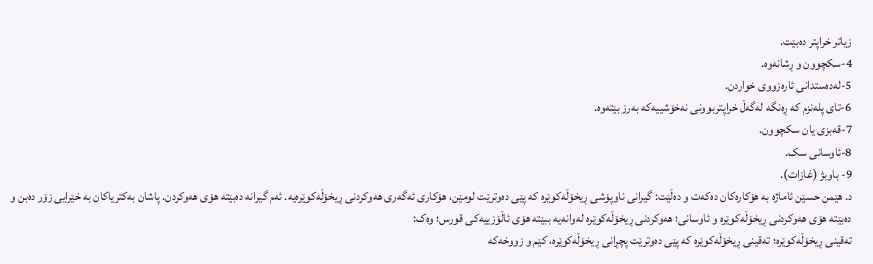زیاتر خراپتر دەبێت.
4-سکچوون و ڕشانەوە.
5-لەدەستدانی ئارەزووی خواردن.
6-تای پلەنزم کە ڕەنگە لەگەڵ خراپتربوونی نەخۆشییەکە بەرز بێتەوە.
7-قەبزی یان سکچوون.
8-ئاوسانی سک.
9- باوبژ (غازات).
د. هێمن حسێن ئاماژە بە هۆکارەکان دەكەت و دەڵێت: گیرانی ناوپۆشی ڕیخۆڵەکوێرە کە پێی دەوترێت لومێن، هۆکاری ئەگەری هەوکردنی ڕیخۆڵەکوێرەیە. ئەم گیرانە دەبێتە هۆی هەوکردن. پاشان بەکتریاکان بە خێرایی زۆر دەبن و دەبێتە هۆی هەوکردنی ڕیخۆڵەکوێرە و ئاوسانی؛ هەوکردنی ڕیخۆڵەکوێرە لەوانەیە ببێتە هۆی ئاڵۆزییەکی قورس؛ وەک:
تەقینی ڕیخۆڵەکوێرە؛ تەقینی ڕیخۆڵەکوێرە کە پێی دەوترێت پچڕانی ڕیخۆڵەکوێرە، کێم و زووخەکە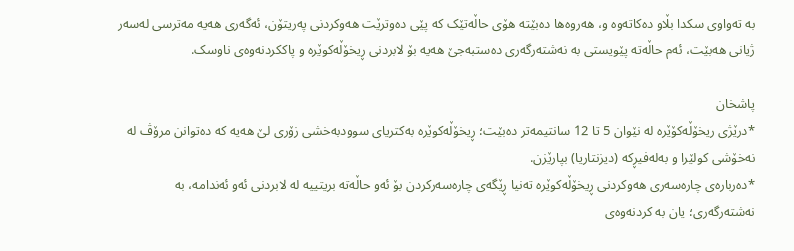بە تەواوی سکدا بڵاو دەکاتەوە و، هەروەها دەبێتە هۆی حاڵەتێک کە پێی دەوترێت هەوکردنی پەریتۆن، ئەگەری هەیە مەترسی لەسەر ژیانی هەبێت، ئەم حاڵەتە پێویستی بە نەشتەرگەری دەستبەجێ هەیە بۆ لابردنی ڕیخۆڵەکوێرە و پاککردنەوەی ناوسک.

پاشخان
*درێژی ریخۆڵەكۆێرە لە نێوان 5 تا 12 سانتیمەتر دەبێت؛ ڕیخۆڵەكوێرە بەكتریای سوودبەخشی زۆری لێ هەیە کە دەتوانن مرۆڤ لە نەخۆشی كولێرا و بەلەفیڕکە (دیزنتاریا) بپارێزن.
*دەربارەی چارەسەری هەوكردنی ڕیخۆڵەكوێرە تەنیا ڕێگەی چارەسەركردن بۆ ئەو حاڵەتە بریتییە لە لابردنی ئەو ئەندامە، بە نەشتەرگەری؛ یان بە کردنەوەی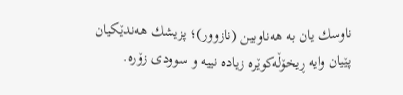ناوسك یان بە هەناوبین (نازوور)؛ پزیشك هەندێکیان پێیان وایه‌ ڕیخۆڵەكوێرە زیادە نییە و سوودی زۆرە.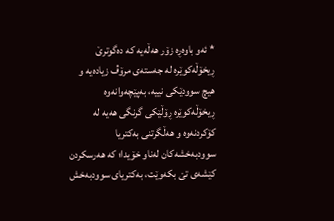* ئەو باوەڕە زۆر هەڵەیە كە دەگوترێ ڕیخۆڵەكوێرە لە جەستەی مرۆڤ زیادەیە و هیچ سوودێكی نییە، بەپێچەوانەوە ڕیخۆڵەكوێرە ڕۆڵێكی گرنگی هەیە لە كۆكردنەوە و هەڵگرتنی بەكتریا سوودبەخشەكان لەناو خۆیدا؛ کە هەرسكردن کێشەی تێ بکەوێت، بەكتریای سوودبەخش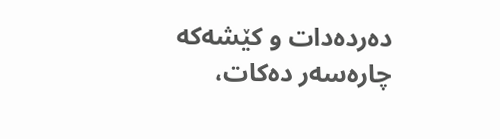دەردەدات و كێشەكە چارەسەر دەكات،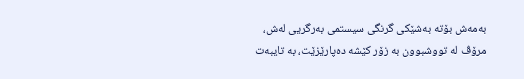بەمەش بۆتە بەشێكی گرنگی سیستمی بەرگریی لەش، مرۆڤ لە تووشبوون بە زۆر كێشە دەپارێزێت، بە تایبەت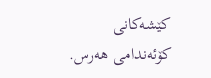كێشەكانی كۆئەندامی هەرس.